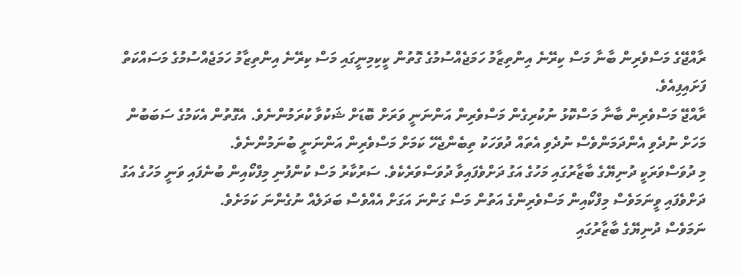ރާއްޖޭގެ މަސްވެރިން ބާނާ މަސް ކިރޭނެ އިންތިޒާމު ހަމަޖެއްސުމުގެ ގޮތުން ކީކިމިނީގައި މަސް ކިރޭނެ އިންތިޒާމު ހަމަޖެއްސުމުގެ މަސައްކަތް ފަށައިފިއެވެ.
ރާއްޖޭ މަސްވެރިން ބާނާ މަސްކޮޅު ނުކުރިގެން މަސްވެރިން އަންނަނީ ވަރަށް ބޮޑަށް ޝަކުވާ ކުރަމުންނެވެ. އެގޮތުން އެކަމުގެ ސަބަބުން މަހަށް ނުދެވި އެންދަމަންވެސް ނުދެވި އެތައް ދުވަހަކު ތިބެންޖެހޭ ކަމަށް މަސްވެރިން އަންނަނީ ބުނަމުންނެވެ.
މި ދުވަސްވަރަކީ ދުނިޔޭގެ ބާޒާރުގައި މަހުގެ އަގު ދަށްވެފައިވާ ދުވަސްވަރެކެވެ. ސަރުކާރު މަސް ކުންފުނި މިފްކޯއިން ބުނެފައި ވަނީ މަހުގެ އަގު ދަށްވެފައި ވީނަމަވެސް މިފްކޯއިން މަސްވެރިންގެ އަތުން މަސް ގަންނަ އަގަށް އެއްވެސް ބަދަލެއް ނުގެންނަ ކަމަށެވެ.
ނަމަވެސް ދުނިޔޭގެ ބާޒާރުގައި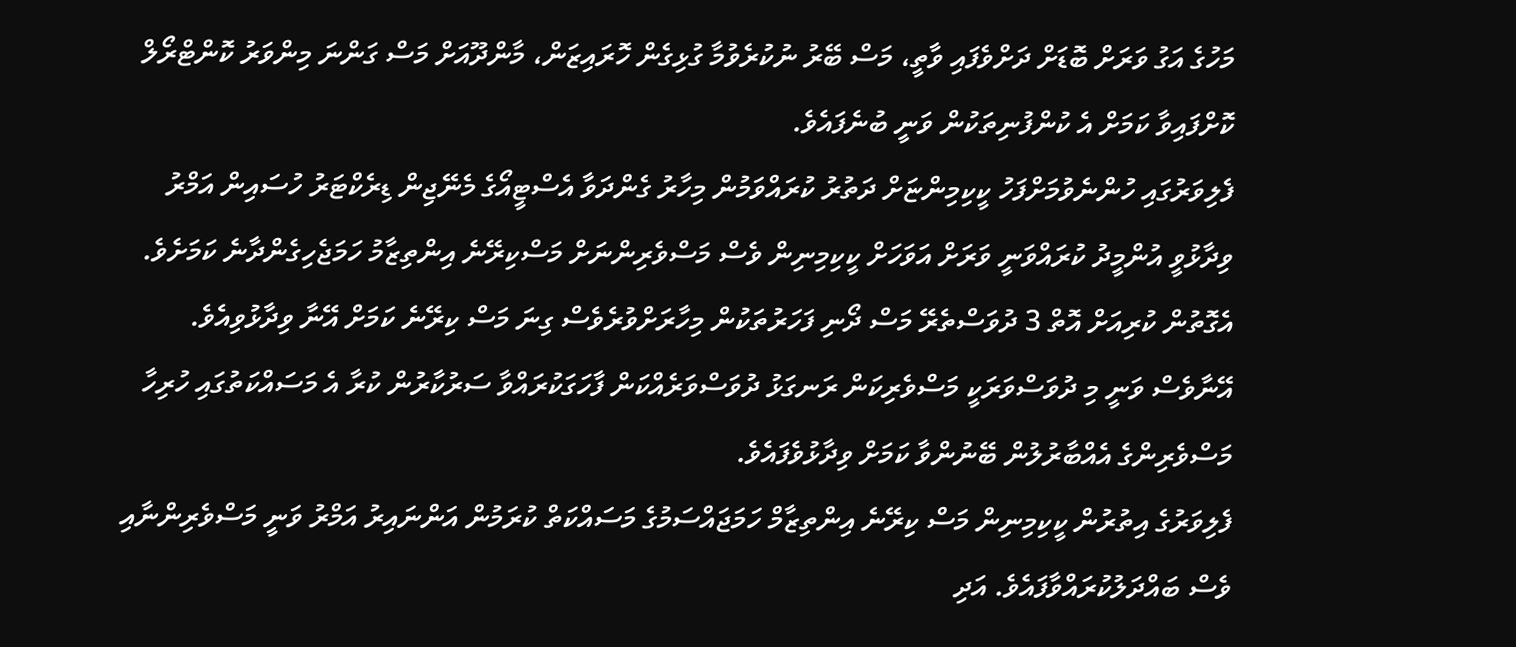މަހުގެ އަގު ވަރަށް ބޮޑަށް ދަށްވެފައި ވާތީ، މަސް ބޭރު ނުކުރެވުމާ ގުޅިގެން ހޮރައިޒަން، މާންދޫއަށް މަސް ގަންނަ މިންވަރު ކޮންޓްރޯލް ކޮށްފައިވާ ކަމަށް އެ ކުންފުނިތަކުން ވަނީ ބުނެފައެވެ.
ފެލިވަރުގައި ހުންނެވުމަށްފަހު ކީކިމިންޏަށް ދަތުރު ކުރައްވަމުން މިހާރު ގެންދަވާ އެސްޓީއޯގެ މެނޭޖިން ޑިރެކްޓަރު ހުސައިން އަމްރު ވިދާޅުވީ އުންމީދު ކުރައްވަނީ ވަރަށް އަވަހަށް ކީކިމިނިން ވެސް މަސްވެރިންނަށް މަސްކިރޭނެ އިންތިޒާމު ހަމަޖެހިގެންދާނެ ކަމަށެވެ. އެގޮތުން ކުރިއަށް އޮތް 3 ދުވަސްތެރޭ މަސް ދޯނި ފަހަރުތަކުން މިހާރަށްވުރެވެސް ގިނަ މަސް ކިރޭނެ ކަމަށް އޭނާ ވިދާޅުވިއެވެ. އޭނާވެސް ވަނީ މި ދުވަސްވަރަކީ މަސްވެރިކަން ރަނގަޅު ދުވަސްވަރެއްކަން ފާހަގަކުރައްވާ ސަރުކާރުން ކުރާ އެ މަސައްކަތުގައި ހުރިހާ މަސްވެރިންގެ އެއްބާރުލުން ބޭނުންވާ ކަމަށް ވިދާޅުވެފައެވެ.
ފެލިވަރުގެ އިތުރުން ކީކިމިނިން މަސް ކިރޭނެ އިންތިޒާމް ހަމަޖައްސަމުގެ މަސައްކަތް ކުރަމުން އަންނައިރު އަމްރު ވަނީ މަސްވެރިންނާއި ވެސް ބައްދަލުކުރައްވާފައެވެ. އަދި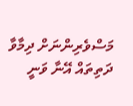މަސްވެރިންނަށް ދިމާވާ ދަތިތައް އޭނާ ވަނީ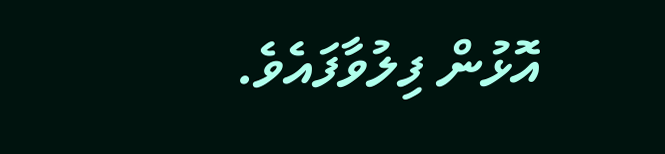އޮޅުން ފިލުވާފައެވެ.